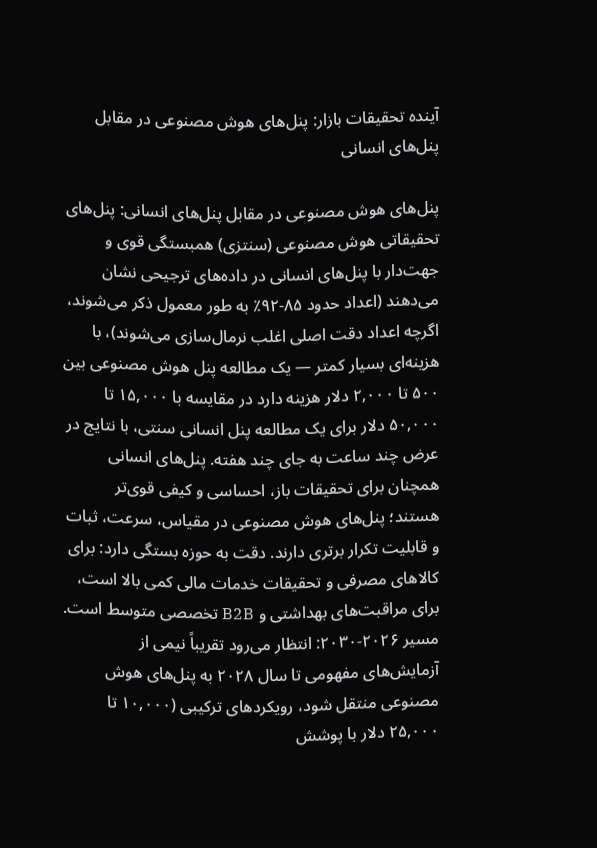آینده تحقیقات بازار: پنل‌های هوش مصنوعی در مقابل پنل‌های انسانی

پنل‌های هوش مصنوعی در مقابل پنل‌های انسانی: پنل‌های تحقیقاتی هوش مصنوعی (سنتزی) همبستگی قوی و جهت‌دار با پنل‌های انسانی در داده‌های ترجیحی نشان می‌دهند (اعداد حدود ۸۵-۹۲٪ به طور معمول ذکر می‌شوند، اگرچه اعداد دقت اصلی اغلب نرمال‌سازی می‌شوند)، با هزینه‌ای بسیار کمتر — یک مطالعه پنل هوش مصنوعی بین ۵۰۰ تا ۲,۰۰۰ دلار هزینه دارد در مقایسه با ۱۵,۰۰۰ تا ۵۰,۰۰۰ دلار برای یک مطالعه پنل انسانی سنتی، با نتایج در عرض چند ساعت به جای چند هفته. پنل‌های انسانی همچنان برای تحقیقات باز، احساسی و کیفی قوی‌تر هستند؛ پنل‌های هوش مصنوعی در مقیاس، سرعت، ثبات و قابلیت تکرار برتری دارند. دقت به حوزه بستگی دارد: برای کالاهای مصرفی و تحقیقات خدمات مالی کمی بالا است، برای مراقبت‌های بهداشتی و B2B تخصصی متوسط است. مسیر ۲۰۲۶-۲۰۳۰: انتظار می‌رود تقریباً نیمی از آزمایش‌های مفهومی تا سال ۲۰۲۸ به پنل‌های هوش مصنوعی منتقل شود، رویکردهای ترکیبی (۱۰,۰۰۰ تا ۲۵,۰۰۰ دلار با پوشش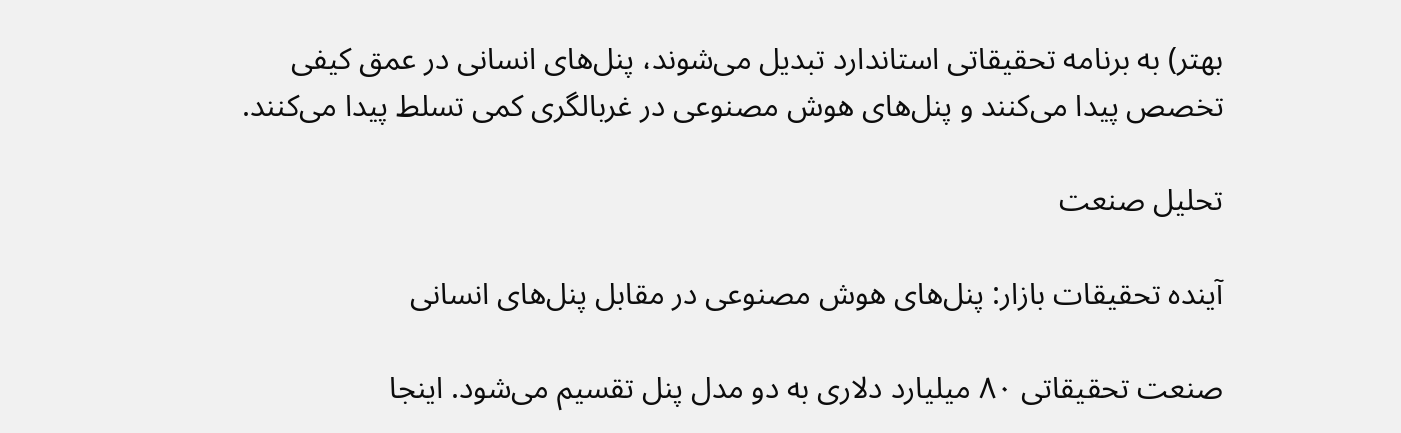بهتر) به برنامه تحقیقاتی استاندارد تبدیل می‌شوند، پنل‌های انسانی در عمق کیفی تخصص پیدا می‌کنند و پنل‌های هوش مصنوعی در غربالگری کمی تسلط پیدا می‌کنند.

تحلیل صنعت

آینده تحقیقات بازار: پنل‌های هوش مصنوعی در مقابل پنل‌های انسانی

صنعت تحقیقاتی ۸۰ میلیارد دلاری به دو مدل پنل تقسیم می‌شود. اینجا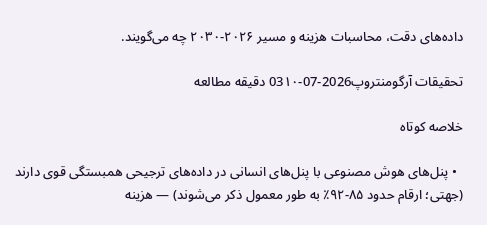داده‌های دقت، محاسبات هزینه و مسیر ۲۰۲۶-۲۰۳۰ چه می‌گویند.

تحقیقات آرگومنتروپ2026-07-03۱۰ دقیقه مطالعه

خلاصه کوتاه

  • پنل‌های هوش مصنوعی با پنل‌های انسانی در داده‌های ترجیحی همبستگی قوی دارند (جهتی؛ ارقام حدود ۸۵-۹۲٪ به طور معمول ذکر می‌شوند) — هزینه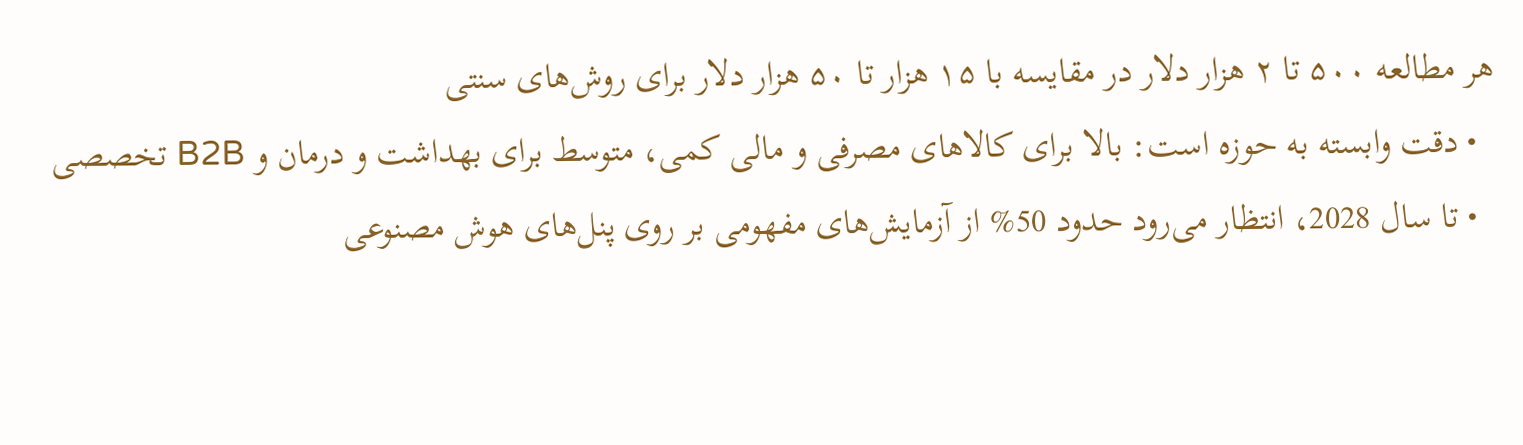هر مطالعه ۵۰۰ تا ۲ هزار دلار در مقایسه با ۱۵ هزار تا ۵۰ هزار دلار برای روش‌های سنتی
  • دقت وابسته به حوزه است: بالا برای کالاهای مصرفی و مالی کمی، متوسط برای بهداشت و درمان و B2B تخصصی
  • تا سال 2028، انتظار می‌رود حدود 50% از آزمایش‌های مفهومی بر روی پنل‌های هوش مصنوعی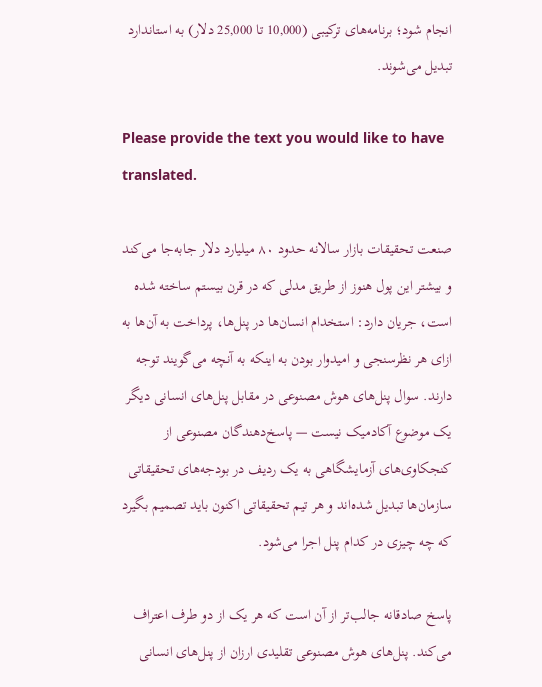انجام شود؛ برنامه‌های ترکیبی (10,000 تا 25,000 دلار) به استاندارد تبدیل می‌شوند.

Please provide the text you would like to have translated.

صنعت تحقیقات بازار سالانه حدود ۸۰ میلیارد دلار جابه‌جا می‌کند و بیشتر این پول هنوز از طریق مدلی که در قرن بیستم ساخته شده است، جریان دارد: استخدام انسان‌ها در پنل‌ها، پرداخت به آن‌ها به ازای هر نظرسنجی و امیدوار بودن به اینکه به آنچه می‌گویند توجه دارند. سوال پنل‌های هوش مصنوعی در مقابل پنل‌های انسانی دیگر یک موضوع آکادمیک نیست — پاسخ‌دهندگان مصنوعی از کنجکاوی‌های آزمایشگاهی به یک ردیف در بودجه‌های تحقیقاتی سازمان‌ها تبدیل شده‌اند و هر تیم تحقیقاتی اکنون باید تصمیم بگیرد که چه چیزی در کدام پنل اجرا می‌شود.

پاسخ صادقانه جالب‌تر از آن است که هر یک از دو طرف اعتراف می‌کند. پنل‌های هوش مصنوعی تقلیدی ارزان از پنل‌های انسانی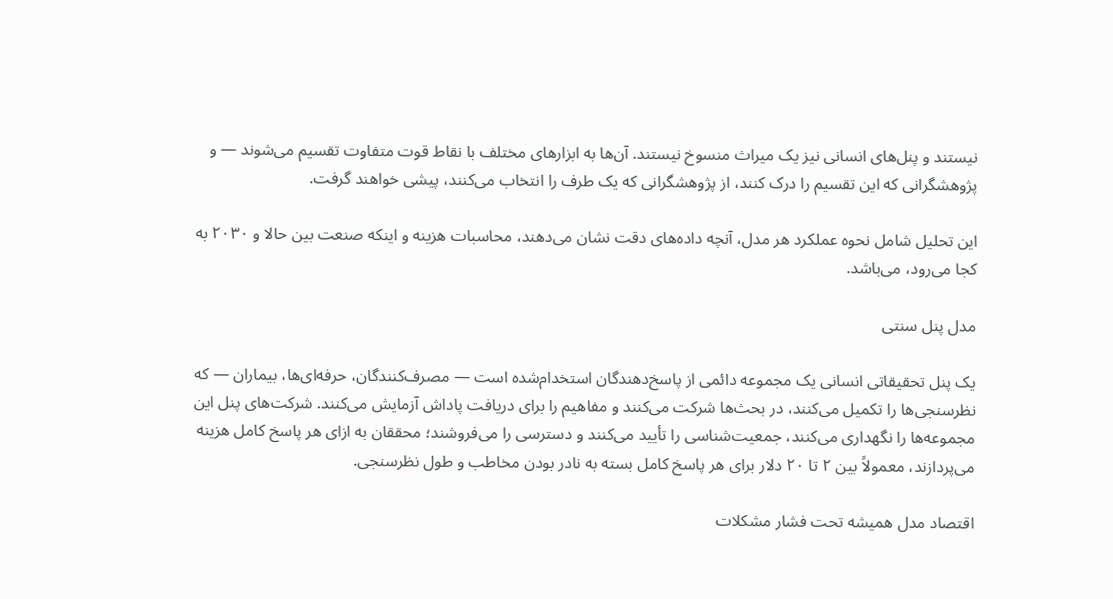نیستند و پنل‌های انسانی نیز یک میراث منسوخ نیستند. آن‌ها به ابزارهای مختلف با نقاط قوت متفاوت تقسیم می‌شوند — و پژوهشگرانی که این تقسیم را درک کنند، از پژوهشگرانی که یک طرف را انتخاب می‌کنند، پیشی خواهند گرفت.

این تحلیل شامل نحوه عملکرد هر مدل، آنچه داده‌های دقت نشان می‌دهند، محاسبات هزینه و اینکه صنعت بین حالا و ۲۰۳۰ به کجا می‌رود، می‌باشد.

مدل پنل سنتی

یک پنل تحقیقاتی انسانی یک مجموعه دائمی از پاسخ‌دهندگان استخدام‌شده است — مصرف‌کنندگان، حرفه‌ای‌ها، بیماران — که نظرسنجی‌ها را تکمیل می‌کنند، در بحث‌ها شرکت می‌کنند و مفاهیم را برای دریافت پاداش آزمایش می‌کنند. شرکت‌های پنل این مجموعه‌ها را نگهداری می‌کنند، جمعیت‌شناسی را تأیید می‌کنند و دسترسی را می‌فروشند؛ محققان به ازای هر پاسخ کامل هزینه می‌پردازند، معمولاً بین ۲ تا ۲۰ دلار برای هر پاسخ کامل بسته به نادر بودن مخاطب و طول نظرسنجی.

اقتصاد مدل همیشه تحت فشار مشکلات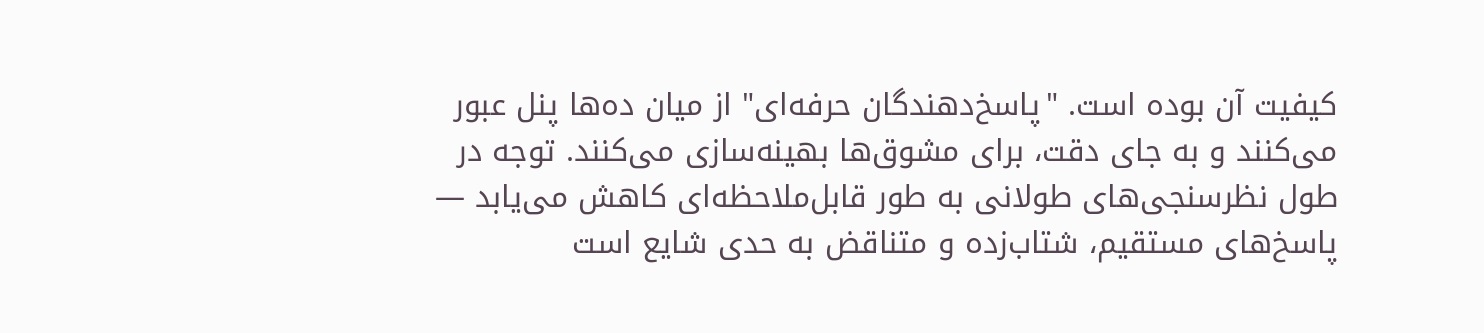کیفیت آن بوده است. "پاسخ‌دهندگان حرفه‌ای" از میان ده‌ها پنل عبور می‌کنند و به جای دقت، برای مشوق‌ها بهینه‌سازی می‌کنند. توجه در طول نظرسنجی‌های طولانی به طور قابل‌ملاحظه‌ای کاهش می‌یابد — پاسخ‌های مستقیم، شتاب‌زده و متناقض به حدی شایع است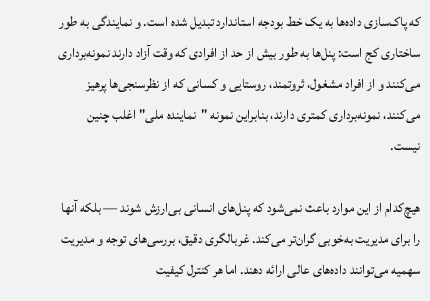که پاک‌سازی داده‌ها به یک خط بودجه استاندارد تبدیل شده است. و نمایندگی به طور ساختاری کج است: پنل‌ها به طور بیش از حد از افرادی که وقت آزاد دارند نمونه‌برداری می‌کنند و از افراد مشغول، ثروتمند، روستایی و کسانی که از نظرسنجی‌ها پرهیز می‌کنند، نمونه‌برداری کمتری دارند، بنابراین نمونه "نماینده ملی" اغلب چنین نیست.

هیچ‌کدام از این موارد باعث نمی‌شود که پنل‌های انسانی بی‌ارزش شوند — بلکه آنها را برای مدیریت به‌خوبی گران‌تر می‌کند. غربالگری دقیق، بررسی‌های توجه و مدیریت سهمیه می‌توانند داده‌های عالی ارائه دهند. اما هر کنترل کیفیت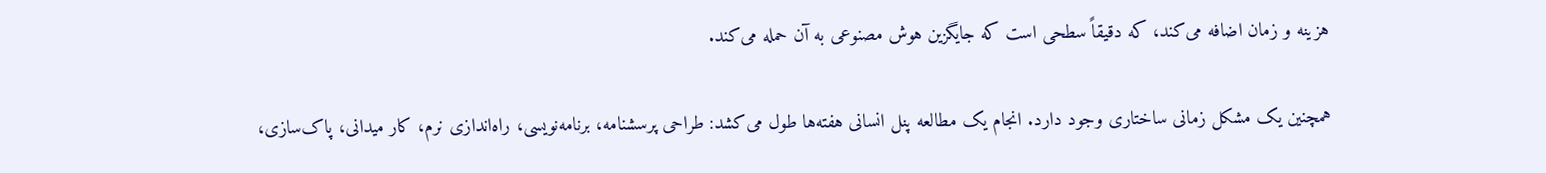هزینه و زمان اضافه می‌کند، که دقیقاً سطحی است که جایگزین هوش مصنوعی به آن حمله می‌کند.

همچنین یک مشکل زمانی ساختاری وجود دارد. انجام یک مطالعه پنل انسانی هفته‌ها طول می‌کشد: طراحی پرسشنامه، برنامه‌نویسی، راه‌اندازی نرم، کار میدانی، پاک‌سازی،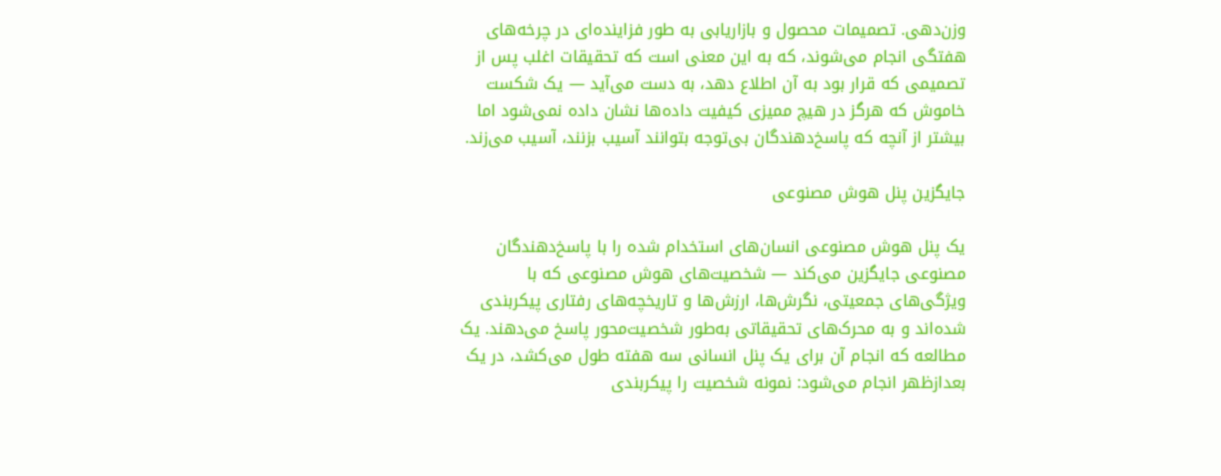وزن‌دهی. تصمیمات محصول و بازاریابی به طور فزاینده‌ای در چرخه‌های هفتگی انجام می‌شوند، که به این معنی است که تحقیقات اغلب پس از تصمیمی که قرار بود به آن اطلاع دهد، به دست می‌آید — یک شکست خاموش که هرگز در هیچ ممیزی کیفیت داده‌ها نشان داده نمی‌شود اما بیشتر از آنچه که پاسخ‌دهندگان بی‌توجه بتوانند آسیب بزنند، آسیب می‌زند.

جایگزین پنل هوش مصنوعی

یک پنل هوش مصنوعی انسان‌های استخدام شده را با پاسخ‌دهندگان مصنوعی جایگزین می‌کند — شخصیت‌های هوش مصنوعی که با ویژگی‌های جمعیتی، نگرش‌ها، ارزش‌ها و تاریخچه‌های رفتاری پیکربندی شده‌اند و به محرک‌های تحقیقاتی به‌طور شخصیت‌محور پاسخ می‌دهند. یک مطالعه که انجام آن برای یک پنل انسانی سه هفته طول می‌کشد، در یک بعدازظهر انجام می‌شود: نمونه شخصیت را پیکربندی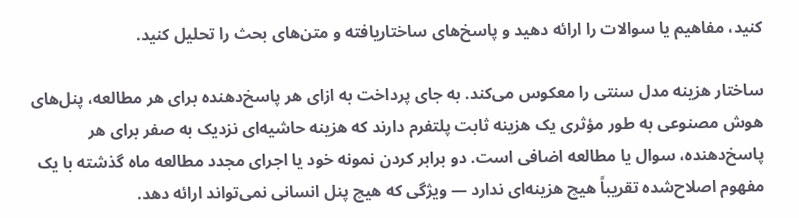کنید، مفاهیم یا سوالات را ارائه دهید و پاسخ‌های ساختاریافته و متن‌های بحث را تحلیل کنید.

ساختار هزینه مدل سنتی را معکوس می‌کند. به جای پرداخت به ازای هر پاسخ‌دهنده برای هر مطالعه، پنل‌های هوش مصنوعی به طور مؤثری یک هزینه ثابت پلتفرم دارند که هزینه حاشیه‌ای نزدیک به صفر برای هر پاسخ‌دهنده، سوال یا مطالعه اضافی است. دو برابر کردن نمونه خود یا اجرای مجدد مطالعه ماه گذشته با یک مفهوم اصلاح‌شده تقریباً هیچ هزینه‌ای ندارد — ویژگی که هیچ پنل انسانی نمی‌تواند ارائه دهد.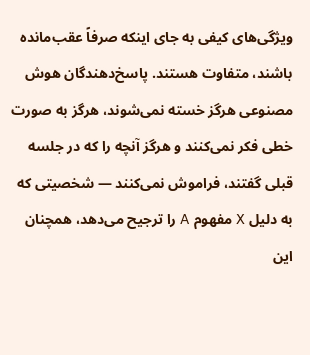ویژگی‌های کیفی به جای اینکه صرفاً عقب‌مانده باشند، متفاوت هستند. پاسخ‌دهندگان هوش مصنوعی هرگز خسته نمی‌شوند، هرگز به صورت خطی فکر نمی‌کنند و هرگز آنچه را که در جلسه قبلی گفتند، فراموش نمی‌کنند — شخصیتی که به دلیل X مفهوم A را ترجیح می‌دهد، همچنان این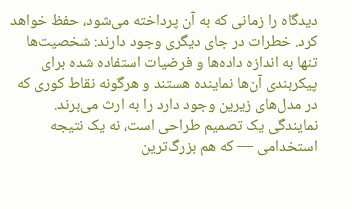دیدگاه را زمانی که به آن پرداخته می‌شود، حفظ خواهد کرد. خطرات در جای دیگری وجود دارند: شخصیت‌ها تنها به اندازه داده‌ها و فرضیات استفاده شده برای پیکربندی آن‌ها نماینده هستند و هرگونه نقاط کوری که در مدل‌های زیرین وجود دارد را به ارث می‌برند. نمایندگی یک تصمیم طراحی است، نه یک نتیجه استخدامی — که هم بزرگ‌ترین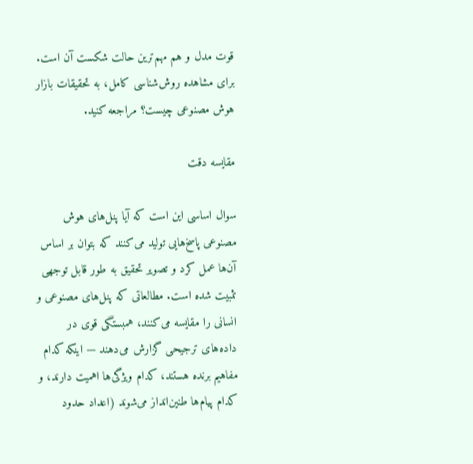قوت مدل و هم مهم‌ترین حالت شکست آن است. برای مشاهده روش‌شناسی کامل، به تحقیقات بازار هوش مصنوعی چیست؟ مراجعه کنید.

مقایسه دقت

سوال اساسی این است که آیا پنل‌های هوش مصنوعی پاسخ‌هایی تولید می‌کنند که بتوان بر اساس آن‌ها عمل کرد و تصویر تحقیق به طور قابل توجهی تثبیت شده است. مطالعاتی که پنل‌های مصنوعی و انسانی را مقایسه می‌کنند، همبستگی قوی در داده‌های ترجیحی گزارش می‌دهند — اینکه کدام مفاهیم برنده هستند، کدام ویژگی‌ها اهمیت دارند، و کدام پیام‌ها طنین‌انداز می‌شوند (اعداد حدود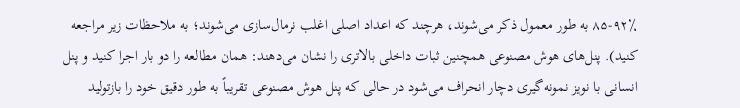۸۵-۹۲٪ به طور معمول ذکر می‌شوند، هرچند که اعداد اصلی اغلب نرمال‌سازی می‌شوند؛ به ملاحظات زیر مراجعه کنید). پنل‌های هوش مصنوعی همچنین ثبات داخلی بالاتری را نشان می‌دهند: همان مطالعه را دو بار اجرا کنید و پنل انسانی با نویز نمونه‌گیری دچار انحراف می‌شود در حالی که پنل هوش مصنوعی تقریباً به طور دقیق خود را بازتولید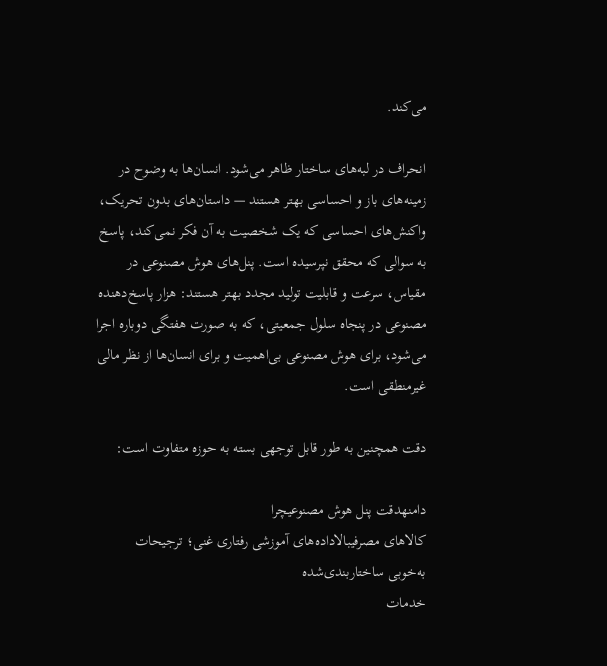می‌کند.

انحراف در لبه‌های ساختار ظاهر می‌شود. انسان‌ها به وضوح در زمینه‌های باز و احساسی بهتر هستند — داستان‌های بدون تحریک، واکنش‌های احساسی که یک شخصیت به آن فکر نمی‌کند، پاسخ به سوالی که محقق نپرسیده است. پنل‌های هوش مصنوعی در مقیاس، سرعت و قابلیت تولید مجدد بهتر هستند: هزار پاسخ‌دهنده مصنوعی در پنجاه سلول جمعیتی، که به صورت هفتگی دوباره اجرا می‌شود، برای هوش مصنوعی بی‌اهمیت و برای انسان‌ها از نظر مالی غیرمنطقی است.

دقت همچنین به طور قابل توجهی بسته به حوزه متفاوت است:

دامنهدقت پنل هوش مصنوعیچرا
کالاهای مصرفیبالاداده‌های آموزشی رفتاری غنی؛ ترجیحات به‌خوبی ساختاربندی‌شده
خدمات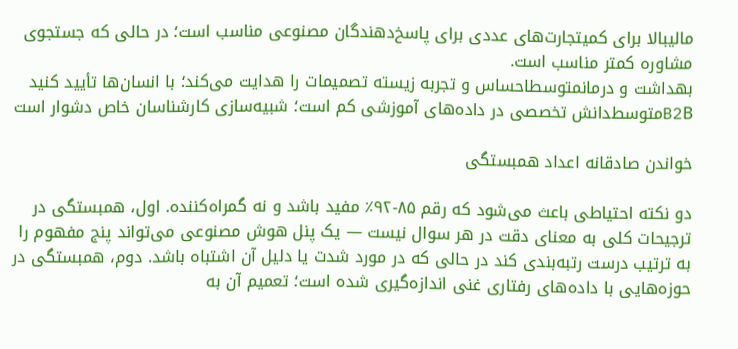مالیبالا برای کمیتجارت‌های عددی برای پاسخ‌دهندگان مصنوعی مناسب است؛ در حالی که جستجوی مشاوره کمتر مناسب است.
بهداشت و درمانمتوسطاحساس و تجربه زیسته تصمیمات را هدایت می‌کند؛ با انسان‌ها تأیید کنید
B2Bمتوسطدانش تخصصی در داده‌های آموزشی کم است؛ شبیه‌سازی کارشناسان خاص دشوار است

خواندن صادقانه اعداد همبستگی

دو نکته احتیاطی باعث می‌شود که رقم ۸۵-۹۲٪ مفید باشد و نه گمراه‌کننده. اول، همبستگی در ترجیحات کلی به معنای دقت در هر سوال نیست — یک پنل هوش مصنوعی می‌تواند پنج مفهوم را به ترتیب درست رتبه‌بندی کند در حالی که در مورد شدت یا دلیل آن اشتباه باشد. دوم، همبستگی در حوزه‌هایی با داده‌های رفتاری غنی اندازه‌گیری شده است؛ تعمیم آن به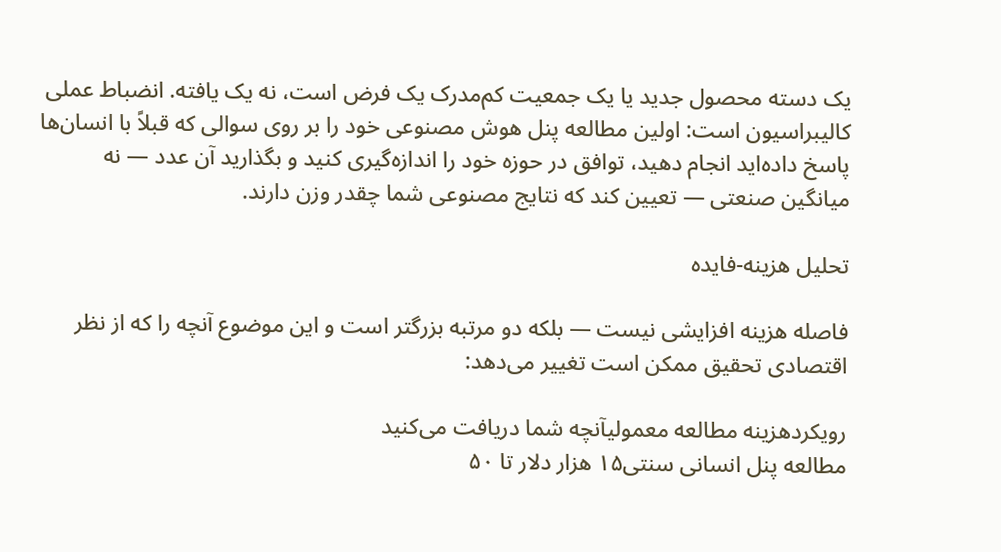یک دسته محصول جدید یا یک جمعیت کم‌مدرک یک فرض است، نه یک یافته. انضباط عملی کالیبراسیون است: اولین مطالعه پنل هوش مصنوعی خود را بر روی سوالی که قبلاً با انسان‌ها پاسخ داده‌اید انجام دهید، توافق در حوزه خود را اندازه‌گیری کنید و بگذارید آن عدد — نه میانگین صنعتی — تعیین کند که نتایج مصنوعی شما چقدر وزن دارند.

تحلیل هزینه-فایده

فاصله هزینه افزایشی نیست — بلکه دو مرتبه بزرگتر است و این موضوع آنچه را که از نظر اقتصادی تحقیق ممکن است تغییر می‌دهد:

رویکردهزینه مطالعه معمولیآنچه شما دریافت می‌کنید
مطالعه پنل انسانی سنتی۱۵ هزار دلار تا ۵۰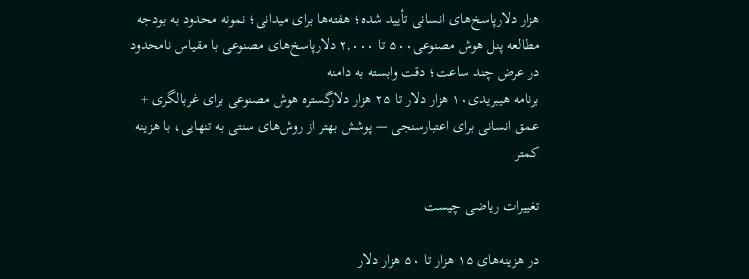هزار دلارپاسخ‌های انسانی تأیید شده؛ هفته‌ها برای میدانی؛ نمونه محدود به بودجه
مطالعه پنل هوش مصنوعی۵۰۰ تا ۲,۰۰۰ دلارپاسخ‌های مصنوعی با مقیاس نامحدود در عرض چند ساعت؛ دقت وابسته به دامنه
برنامه هیبریدی۱۰ هزار دلار تا ۲۵ هزار دلارگستره هوش مصنوعی برای غربالگری + عمق انسانی برای اعتبارسنجی — پوشش بهتر از روش‌های سنتی به تنهایی، با هزینه کمتر

تغییرات ریاضی چیست

در هزینه‌های ۱۵ هزار تا ۵۰ هزار دلار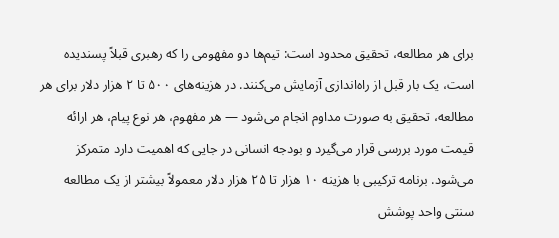برای هر مطالعه، تحقیق محدود است: تیم‌ها دو مفهومی را که رهبری قبلاً پسندیده است، یک بار قبل از راه‌اندازی آزمایش می‌کنند. در هزینه‌های ۵۰۰ تا ۲ هزار دلار برای هر مطالعه، تحقیق به صورت مداوم انجام می‌شود — هر مفهوم، هر نوع پیام، هر ارائه قیمت مورد بررسی قرار می‌گیرد و بودجه انسانی در جایی که اهمیت دارد متمرکز می‌شود. برنامه ترکیبی با هزینه ۱۰ هزار تا ۲۵ هزار دلار معمولاً بیشتر از یک مطالعه سنتی واحد پوشش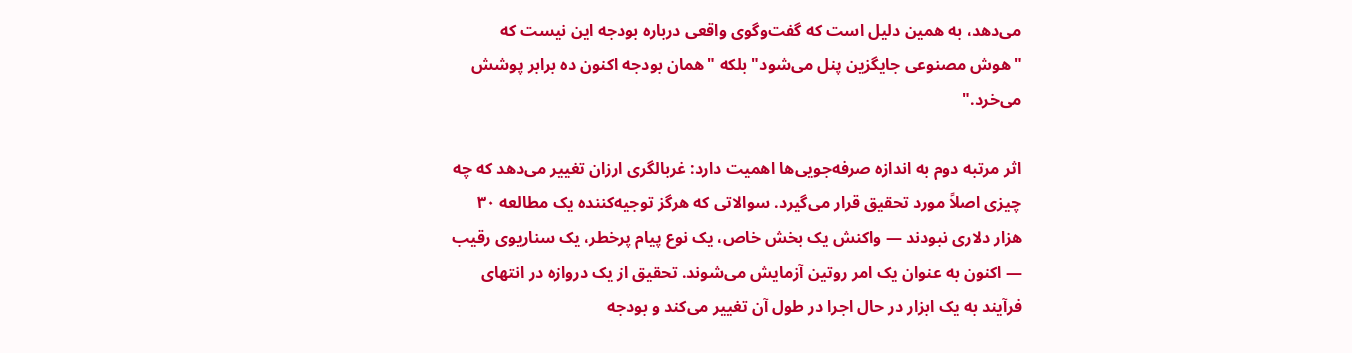می‌دهد، به همین دلیل است که گفت‌وگوی واقعی درباره بودجه این نیست که "هوش مصنوعی جایگزین پنل می‌شود" بلکه "همان بودجه اکنون ده برابر پوشش می‌خرد."

اثر مرتبه دوم به اندازه صرفه‌جویی‌ها اهمیت دارد: غربالگری ارزان تغییر می‌دهد که چه چیزی اصلاً مورد تحقیق قرار می‌گیرد. سوالاتی که هرگز توجیه‌کننده یک مطالعه ۳۰ هزار دلاری نبودند — واکنش یک بخش خاص، یک نوع پیام پرخطر، یک سناریوی رقیب — اکنون به عنوان یک امر روتین آزمایش می‌شوند. تحقیق از یک دروازه در انتهای فرآیند به یک ابزار در حال اجرا در طول آن تغییر می‌کند و بودجه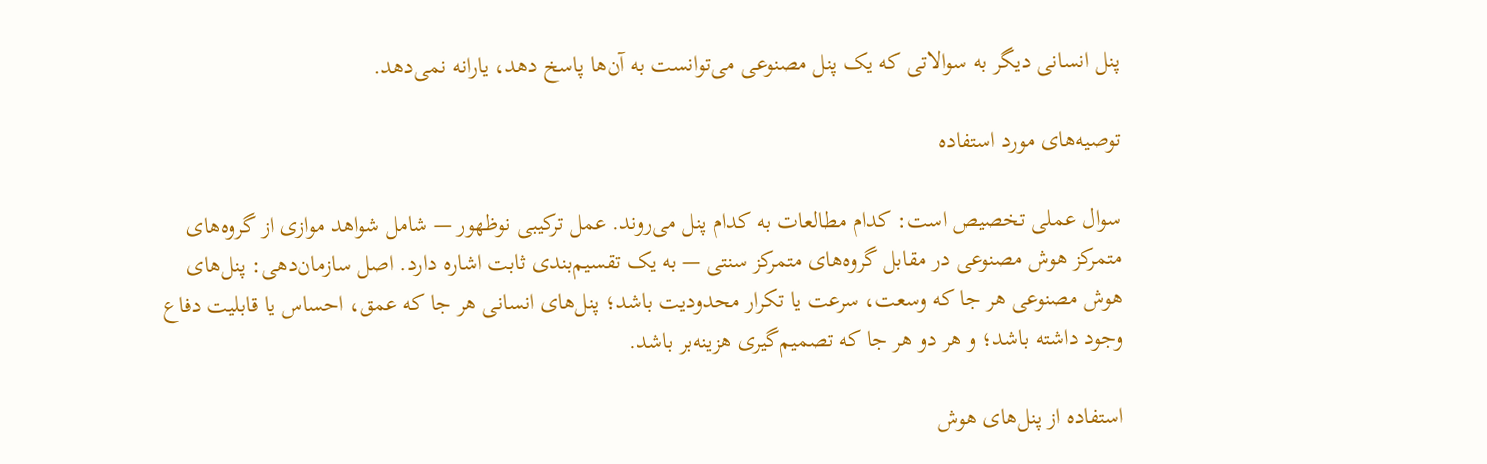پنل انسانی دیگر به سوالاتی که یک پنل مصنوعی می‌توانست به آن‌ها پاسخ دهد، یارانه نمی‌دهد.

توصیه‌های مورد استفاده

سوال عملی تخصیص است: کدام مطالعات به کدام پنل می‌روند. عمل ترکیبی نوظهور — شامل شواهد موازی از گروه‌های متمرکز هوش مصنوعی در مقابل گروه‌های متمرکز سنتی — به یک تقسیم‌بندی ثابت اشاره دارد. اصل سازمان‌دهی: پنل‌های هوش مصنوعی هر جا که وسعت، سرعت یا تکرار محدودیت باشد؛ پنل‌های انسانی هر جا که عمق، احساس یا قابلیت دفاع وجود داشته باشد؛ و هر دو هر جا که تصمیم‌گیری هزینه‌بر باشد.

استفاده از پنل‌های هوش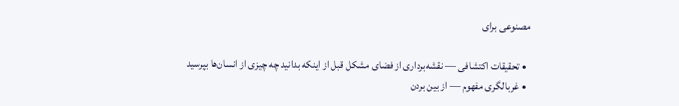مصنوعی برای

  • تحقیقات اکتشافی — نقشه‌برداری از فضای مشکل قبل از اینکه بدانید چه چیزی از انسان‌ها بپرسید
  • غربالگری مفهوم — از بین بردن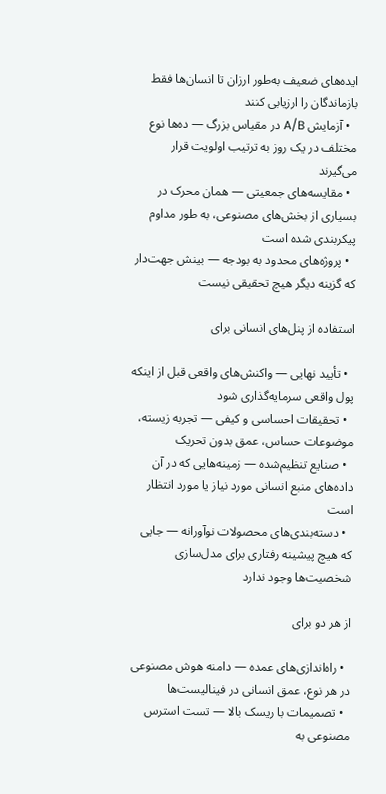ایده‌های ضعیف به‌طور ارزان تا انسان‌ها فقط بازماندگان را ارزیابی کنند
  • آزمایش A/B در مقیاس بزرگ — ده‌ها نوع مختلف در یک روز به ترتیب اولویت قرار می‌گیرند
  • مقایسه‌های جمعیتی — همان محرک در بسیاری از بخش‌های مصنوعی، به طور مداوم پیکربندی شده است
  • پروژه‌های محدود به بودجه — بینش جهت‌دار که گزینه دیگر هیچ تحقیقی نیست

استفاده از پنل‌های انسانی برای

  • تأیید نهایی — واکنش‌های واقعی قبل از اینکه پول واقعی سرمایه‌گذاری شود
  • تحقیقات احساسی و کیفی — تجربه زیسته، موضوعات حساس، عمق بدون تحریک
  • صنایع تنظیم‌شده — زمینه‌هایی که در آن داده‌های منبع انسانی مورد نیاز یا مورد انتظار است
  • دسته‌بندی‌های محصولات نوآورانه — جایی که هیچ پیشینه رفتاری برای مدل‌سازی شخصیت‌ها وجود ندارد

از هر دو برای

  • راه‌اندازی‌های عمده — دامنه هوش مصنوعی در هر نوع، عمق انسانی در فینالیست‌ها
  • تصمیمات با ریسک بالا — تست استرس مصنوعی به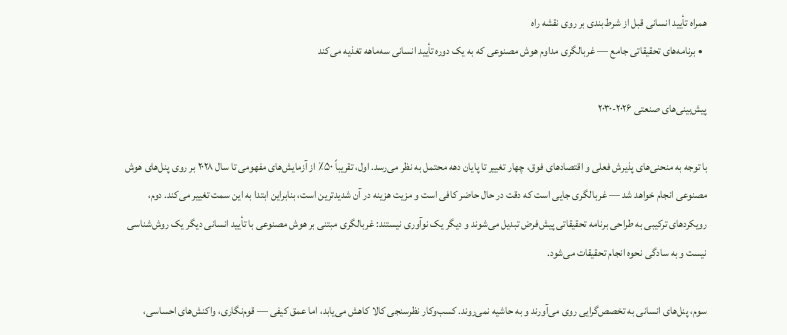همراه تأیید انسانی قبل از شرط‌بندی بر روی نقشه راه
  • برنامه‌های تحقیقاتی جامع — غربالگری مداوم هوش مصنوعی که به یک دوره تأیید انسانی سه‌ماهه تغذیه می‌کند

پیش‌بینی‌های صنعتی ۲۰۲۶-۲۰۳۰

با توجه به منحنی‌های پذیرش فعلی و اقتصادهای فوق، چهار تغییر تا پایان دهه محتمل به نظر می‌رسد. اول، تقریباً ۵۰٪ از آزمایش‌های مفهومی تا سال ۲۰۲۸ بر روی پنل‌های هوش مصنوعی انجام خواهد شد — غربالگری جایی است که دقت در حال حاضر کافی است و مزیت هزینه در آن شدیدترین است، بنابراین ابتدا به این سمت تغییر می‌کند. دوم، رویکردهای ترکیبی به طراحی برنامه تحقیقاتی پیش‌فرض تبدیل می‌شوند و دیگر یک نوآوری نیستند: غربالگری مبتنی بر هوش مصنوعی با تأیید انسانی دیگر یک روش‌شناسی نیست و به سادگی نحوه انجام تحقیقات می‌شود.

سوم، پنل‌های انسانی به تخصص‌گرایی روی می‌آورند و به حاشیه نمی‌روند. کسب‌وکار نظرسنجی کالا کاهش می‌یابد، اما عمق کیفی — قوم‌نگاری، واکنش‌های احساسی،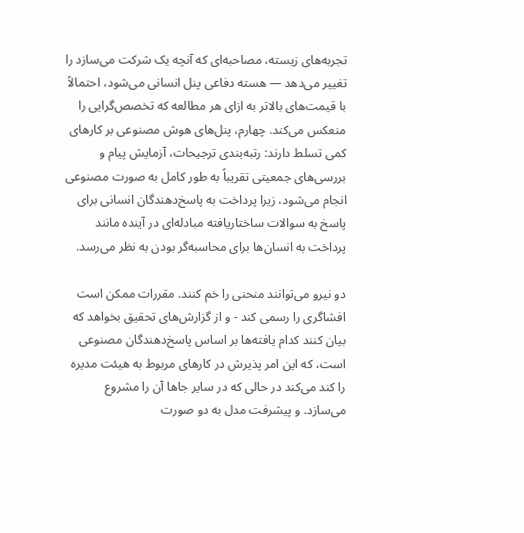تجربه‌های زیسته، مصاحبه‌ای که آنچه یک شرکت می‌سازد را تغییر می‌دهد — هسته دفاعی پنل انسانی می‌شود، احتمالاً با قیمت‌های بالاتر به ازای هر مطالعه که تخصص‌گرایی را منعکس می‌کند. چهارم، پنل‌های هوش مصنوعی بر کارهای کمی تسلط دارند: رتبه‌بندی ترجیحات، آزمایش پیام و بررسی‌های جمعیتی تقریباً به طور کامل به صورت مصنوعی انجام می‌شود، زیرا پرداخت به پاسخ‌دهندگان انسانی برای پاسخ به سوالات ساختاریافته مبادله‌ای در آینده مانند پرداخت به انسان‌ها برای محاسبه‌گر بودن به نظر می‌رسد.

دو نیرو می‌توانند منحنی را خم کنند. مقررات ممکن است افشاگری را رسمی کند - و از گزارش‌های تحقیق بخواهد که بیان کنند کدام یافته‌ها بر اساس پاسخ‌دهندگان مصنوعی است، که این امر پذیرش در کارهای مربوط به هیئت مدیره را کند می‌کند در حالی که در سایر جاها آن را مشروع می‌سازد. و پیشرفت مدل به دو صورت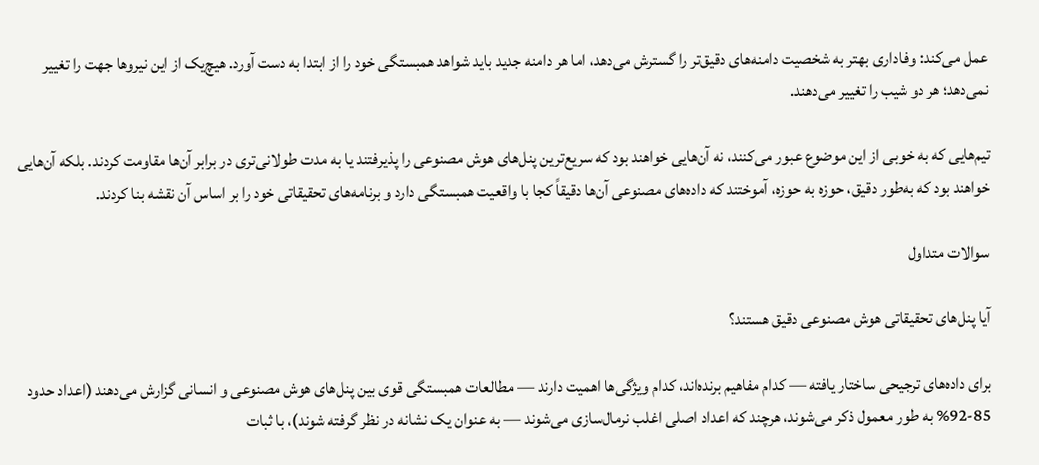عمل می‌کند: وفاداری بهتر به شخصیت دامنه‌های دقیق‌تر را گسترش می‌دهد، اما هر دامنه جدید باید شواهد همبستگی خود را از ابتدا به دست آورد. هیچ‌یک از این نیروها جهت را تغییر نمی‌دهد؛ هر دو شیب را تغییر می‌دهند.

تیم‌هایی که به خوبی از این موضوع عبور می‌کنند، نه آن‌هایی خواهند بود که سریع‌ترین پنل‌های هوش مصنوعی را پذیرفتند یا به مدت طولانی‌تری در برابر آن‌ها مقاومت کردند. بلکه آن‌هایی خواهند بود که به‌طور دقیق، حوزه به حوزه، آموختند که داده‌های مصنوعی آن‌ها دقیقاً کجا با واقعیت همبستگی دارد و برنامه‌های تحقیقاتی خود را بر اساس آن نقشه بنا کردند.

سوالات متداول

آیا پنل‌های تحقیقاتی هوش مصنوعی دقیق هستند؟

برای داده‌های ترجیحی ساختار یافته — کدام مفاهیم برنده‌اند، کدام ویژگی‌ها اهمیت دارند — مطالعات همبستگی قوی بین پنل‌های هوش مصنوعی و انسانی گزارش می‌دهند (اعداد حدود 85-92% به طور معمول ذکر می‌شوند، هرچند که اعداد اصلی اغلب نرمال‌سازی می‌شوند — به عنوان یک نشانه در نظر گرفته شوند)، با ثبات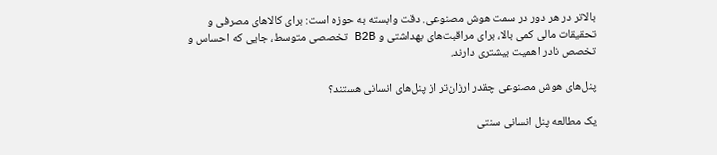بالاتر در هر دور در سمت هوش مصنوعی. دقت وابسته به حوزه است: برای کالاهای مصرفی و تحقیقات مالی کمی بالا، برای مراقبت‌های بهداشتی و B2B تخصصی متوسط، جایی که احساس و تخصص نادر اهمیت بیشتری دارند.

پنل‌های هوش مصنوعی چقدر ارزان‌تر از پنل‌های انسانی هستند؟

یک مطالعه پنل انسانی سنتی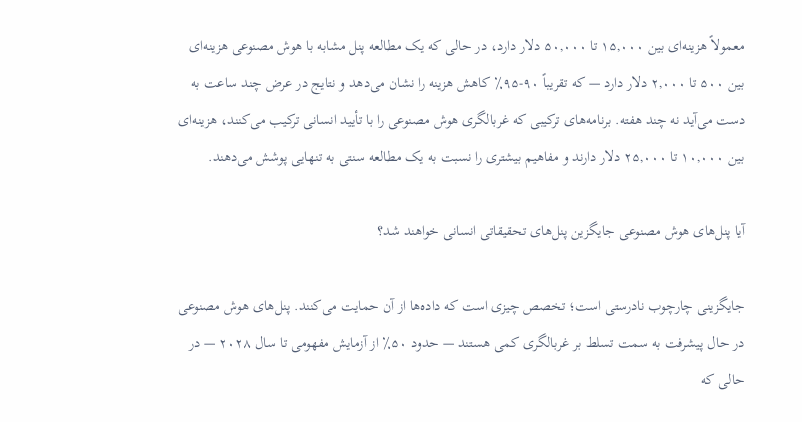معمولاً هزینه‌ای بین ۱۵,۰۰۰ تا ۵۰,۰۰۰ دلار دارد، در حالی که یک مطالعه پنل مشابه با هوش مصنوعی هزینه‌ای بین ۵۰۰ تا ۲,۰۰۰ دلار دارد — که تقریباً ۹۰-۹۵٪ کاهش هزینه را نشان می‌دهد و نتایج در عرض چند ساعت به دست می‌آید نه چند هفته. برنامه‌های ترکیبی که غربالگری هوش مصنوعی را با تأیید انسانی ترکیب می‌کنند، هزینه‌ای بین ۱۰,۰۰۰ تا ۲۵,۰۰۰ دلار دارند و مفاهیم بیشتری را نسبت به یک مطالعه سنتی به تنهایی پوشش می‌دهند.

آیا پنل‌های هوش مصنوعی جایگزین پنل‌های تحقیقاتی انسانی خواهند شد؟

جایگزینی چارچوب نادرستی است؛ تخصص چیزی است که داده‌ها از آن حمایت می‌کنند. پنل‌های هوش مصنوعی در حال پیشرفت به سمت تسلط بر غربالگری کمی هستند — حدود ۵۰٪ از آزمایش مفهومی تا سال ۲۰۲۸ — در حالی که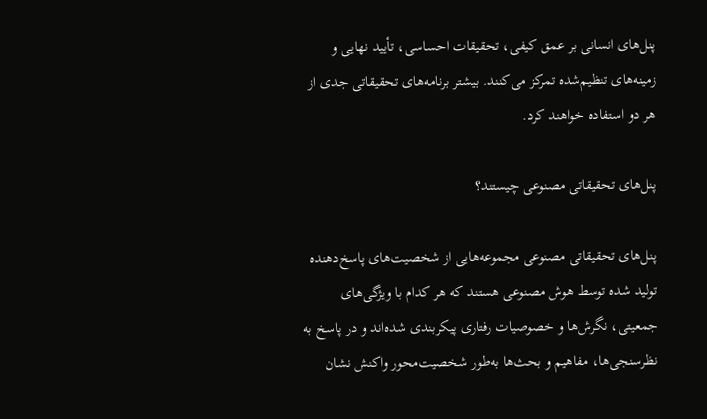پنل‌های انسانی بر عمق کیفی، تحقیقات احساسی، تأیید نهایی و زمینه‌های تنظیم‌شده تمرکز می‌کنند. بیشتر برنامه‌های تحقیقاتی جدی از هر دو استفاده خواهند کرد.

پنل‌های تحقیقاتی مصنوعی چیستند؟

پنل‌های تحقیقاتی مصنوعی مجموعه‌هایی از شخصیت‌های پاسخ‌دهنده تولید شده توسط هوش مصنوعی هستند که هر کدام با ویژگی‌های جمعیتی، نگرش‌ها و خصوصیات رفتاری پیکربندی شده‌اند و در پاسخ به نظرسنجی‌ها، مفاهیم و بحث‌ها به‌طور شخصیت‌محور واکنش نشان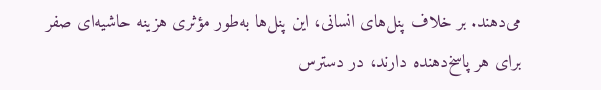می‌دهند. بر خلاف پنل‌های انسانی، این پنل‌ها به‌طور مؤثری هزینه حاشیه‌ای صفر برای هر پاسخ‌دهنده دارند، در دسترس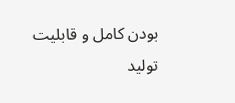بودن کامل و قابلیت تولید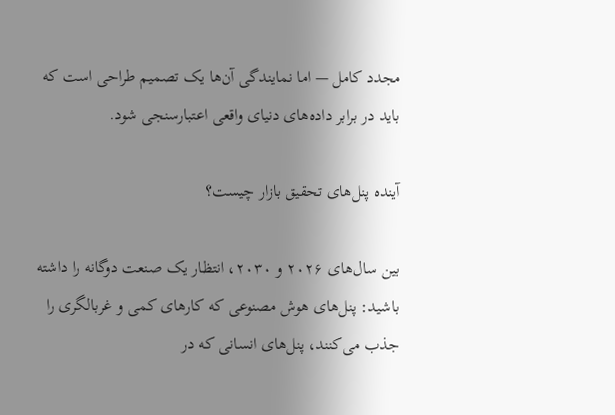مجدد کامل — اما نمایندگی آن‌ها یک تصمیم طراحی است که باید در برابر داده‌های دنیای واقعی اعتبارسنجی شود.

آینده پنل‌های تحقیق بازار چیست؟

بین سال‌های ۲۰۲۶ و ۲۰۳۰، انتظار یک صنعت دوگانه را داشته باشید: پنل‌های هوش مصنوعی که کارهای کمی و غربالگری را جذب می‌کنند، پنل‌های انسانی که در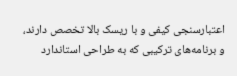اعتبارسنجی کیفی و با ریسک بالا تخصص دارند، و برنامه‌های ترکیبی که به طراحی استاندارد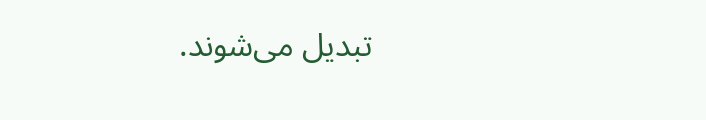تبدیل می‌شوند.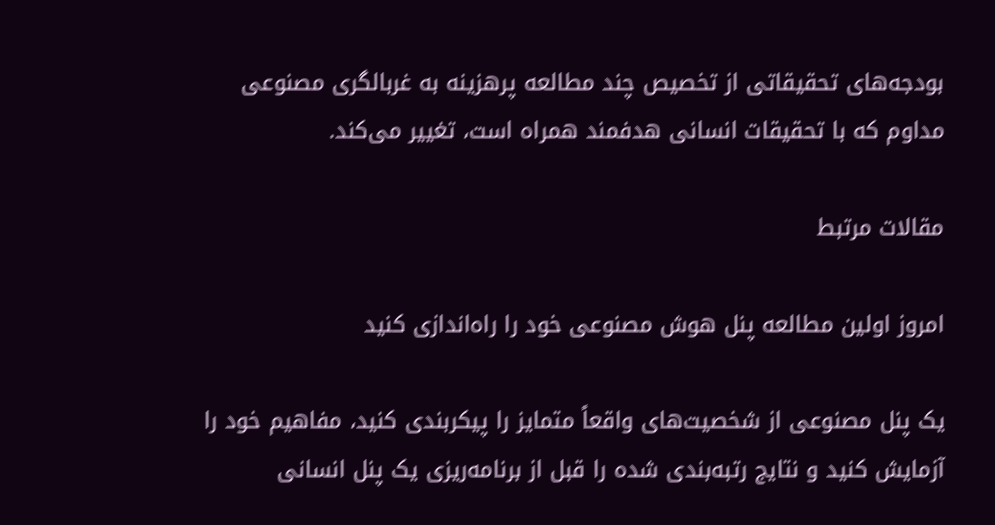بودجه‌های تحقیقاتی از تخصیص چند مطالعه پرهزینه به غربالگری مصنوعی مداوم که با تحقیقات انسانی هدفمند همراه است، تغییر می‌کند.

مقالات مرتبط

امروز اولین مطالعه پنل هوش مصنوعی خود را راه‌اندازی کنید

یک پنل مصنوعی از شخصیت‌های واقعاً متمایز را پیکربندی کنید، مفاهیم خود را آزمایش کنید و نتایج رتبه‌بندی شده را قبل از برنامه‌ریزی یک پنل انسانی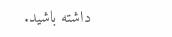داشته باشید.